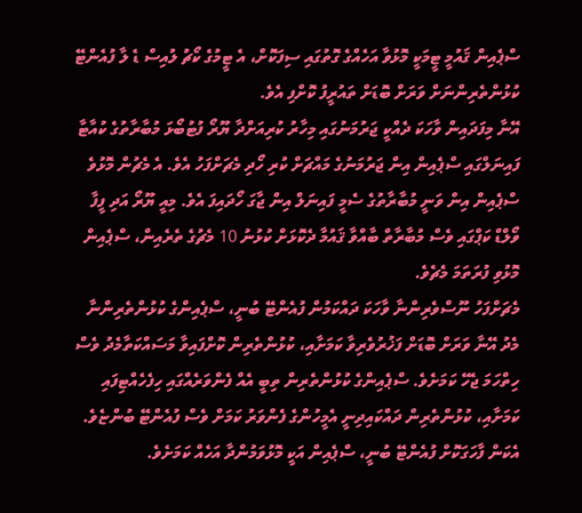ސްޕެއިން ޤައުމީ ޓީމަކީ މޮޅުވާ އަހެއްގެ ގޮތުގައި ސިފަކޮށް، އެ ޓީމުގެ ކޯޗު ލުއިސް ޑެ ލާ ފުއެންޓޭ ކުޅުންތެރިންނަށް ވަރަށް ބޮޑަށް ތައުރީފު ކޮށްފި އެވެ.
އޭނާ މިފަދައިން ވާހަކަ ދެއްކީ ޖަރުމަނުގައި މިހާރު ކުރިއަށްދާ ޔޫރޯ ފުޓުބޯޅަ މުބާރާތުގެ ކުއާޓާ ފައިނަލްގައި ސްޕެއިން އިން ޖަރުމަނުގެ މައްޗަށް ކުރި ހޯދި މެޗަށްފަހު އެވެ. އެ މެޗުން މޮޅުވެ ސްޕެއިން އިން ވަނީ މުބާރާތުގެ ސެމީ ފައިނަލް އިން ޖާގަ ހޯދައިފަ އެވެ. މިއީ ޔޫރޯ އަދި ފީފާ ވޯލްޑް ކަޕްގައި ވެސް މުބާރާތް ބާއްވާ ޤައުމާ ދެކޮޅަށް ކުޅުނު 10 މެޗުގެ ތެރެއިން، ސްޕެއިން މޮޅުވި ފުރަތަމަ މެޗެވެ.
މެޗަށްފަހު ނޫސްވެރިންނާ ވާހަކަ ދައްކަމުން ފުއެންޓޭ ބުނީ، ސްޕެއިންގެ ކުޅުންތެރިންނާ މެދު އޭނާ ވަރަށް ބޮޑަށް ފަޚުރުވެރިވާ ކަމަށާއި، ކުޅުންތެރިން ކޮށްފައިވާ މަސައްކަތާމެދު ވެސް ހިތްހަމަ ޖެހޭ ކަމަށެވެ. ސްޕެއިންގެ ކުޅުންތެރިން ތިބީ އެއް ފެންވަރެއްގައި ހިފެހެއްޓިފައި ކަމަށާއި، ކުޅުންތެރިން ދައްކައިދިނީ އެމީހުންގެ ފެންވަރު ކަމަށް ވެސް ފުއެންޓޭ ބުންޏެވެ. އެކަން ފާހަގަކޮށް ފުއެންޓޭ ބުނީ، ސްޕެއިން އަކީ މޮޅުވަމުންދާ އަހެއް ކަމަށެވެ.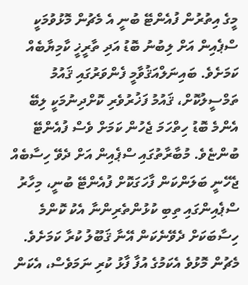މީގެ އިތުރުން ފުއެންޓޭ ބުނީ އެ މެޗުން މޮޅުވުމަކީ ސްޕެއިން އަށް ލިބުނު ބޮޑު އަދި ތާރީޚީ ކާމިޔާބެއް ކަމަށެވެ. ބައިނަލްއަޤުވާމީ ފެންވަރުގައި ޤައުމު ތަމްސީލުކޮށް، ޤައުމު ފަޚުރުވެރި ކޮށްދިނުމަކީ ލިބޭ އެންމެ ބޮޑު ހިތްހަމަ ޖެހުން ކަމަށް ވެސް ފުއެންޓޭ ބުންޏެވެ. މުބާރާތުގައި ސްޕެއިން އަށް ދެވޭ ހިސާބެއް ޖެހޭނީ ބަލަންކަން ފާހަގަކޮށް ފުއެންޓޭ ބުނީ، މިހާރު ސްޕެއިންގައި ތިބި ކުޅުންތެރިންނާ އެކު ކޮންމެ ހިސާބަކަށް ދެވޭނެކަން އޭނާ ޤަބޫލު ކުރާ ކަމަށެވެ.
މެޗުން މޮޅުވެ އެކަމުގެ އުފާ ފާޅު ކުރި ނަމަވެސް، އެކަން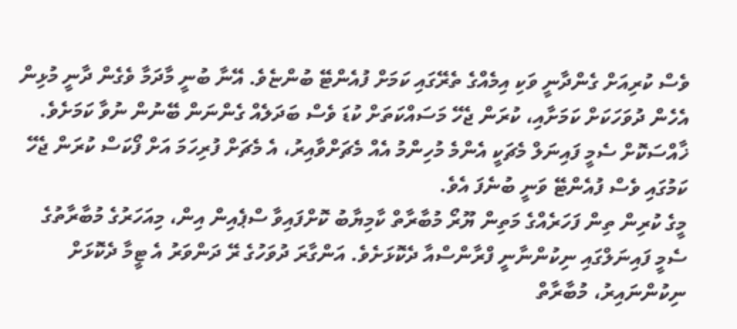ވެސް ކުރިއަށް ގެންދާނީ ވަކި އިމެއްގެ ތެރޭގައި ކަމަށް ފުއެންޓޭ ބުންޏެވެ. އޭނާ ބުނީ މާދަމާ ވެގެން ދާނީ މުޅިން އެހެން ދުވަހަކަށް ކަމަށާއި، ކުރަން ޖެހޭ މަސައްކަތަށް ކުޑަ ވެސް ބަދަލެއް ގެންނަން ބޭނުން ނުވާ ކަމަށެވެ. ޚާއްސަކޮށް ސެމީ ފައިނަލް މެޗަކީ އެންމެ މުހިންމު އެއް މެޗަށްވާއިރު، އެ މެޗަށް ފުރިހަމަ އަށް ފޯކަސް ކުރަން ޖެހޭ ކަމުގައި ވެސް ފުއެންޓޭ ވަނީ ބުނެފަ އެވެ.
މީގެ ކުރިން ތިން ފަހަރެއްގެ މަތިން ޔޫރޯ މުބާރާތް ކާމިޔާބު ކޮށްފައިވާ ސްޕެއިން އިން، މިއަހަރުގެ މުބާރާތުގެ ސެމީ ފައިނަލްގައި ނިކުންނާނީ ފްރާންސްއާ ދެކޮޅަށެވެ. އަންގާރަ ދުވަހުގެ ރޭ ދަންވަރު އެ ޓީމާ ދެކޮޅަށް ނިކުންނައިރު، މުބާރާތް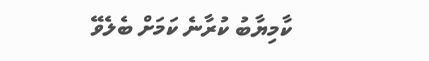ކާމިޔާބު ކުރާނެ ކަމަށް ބެލެވޭ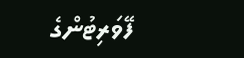ފޭވަރިޓުންގެ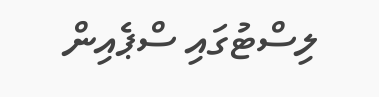ލިސްޓުގައި ސްޕެއިން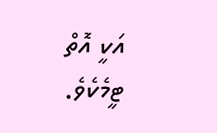އަކީ އޮތް ޓީމެކެވެ.